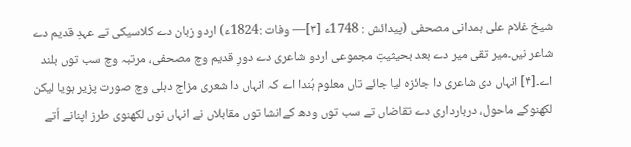شیخ غلام علی ہمدانی مصحفی (پیدائش : 1748ء [۳]— وفات :1824ء) اردو زبان دے کلاسیکی تے عہدِ قدیم دے شاعر نيں۔میر تقی میر دے بعد بحیثیتِ مجموعی اردو شاعری دے دورِ قدیم وچ مصحفی، مرتبہ وچ سب توں بلند اے۔[۴] انہاں دی شاعری دا جائزہ لیا جائے تاں معلوم ہُندا اے کہ انہاں دا شعری مزاج دہلی وچ صورت پزیر ہويا لیکن لکھنوکے ماحول، دربارداری دے تقاضاں تے سب توں ودھ کےانشا توں مقابلاں نے انہاں نوں لکھنوی طرز اپنانے اُتے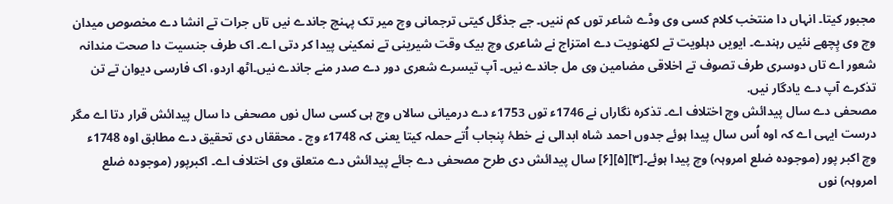مجبور کيتا۔ انہاں دا منتخب کلام کسی وی وڈے شاعر توں کم ننيں۔ جے جذگل کيتی ترجمانی وچ میر تک پہنچ جاندے نيں تاں جرات تے انشا دے مخصوص میدان وچ وی پِچھے نئيں رہندے۔ ایويں دہلویت تے لکھنویت دے امتزاج نے شاعری وچ بیک وقت شیرینی تے نمکینی پیدا کر دتی اے۔ اک طرف جنسیت دا صحت مندانہ شعور اے تاں دوسری طرف تصوف تے اخلاقی مضامین وی مل جاندے نيں۔ آپ تیسرے شعری دور دے صدر منے جاندے نيں۔اٹھ اردو، اک فارسی دیوان تے تن تذکرے آپ دے یادگار نيں.
مصحفی دے سال پیدائش وچ اختلاف اے۔ تذکرہ نگاراں نے 1746ء توں 1753ء دے درمیانی سالاں وچ ہی کسی سال نوں مصحفی دا سال پیدائش قرار دتا اے مگر درست ایہی اے کہ اوہ اُس سال پیدا ہوئے جدوں احمد شاہ ابدالی نے خطۂ پنجاب اُتے حملہ کيتا یعنی کہ 1748ء وچ ۔ محققاں دی تحقیق دے مطابق اوہ 1748ء وچ اکبر پور (موجودہ ضلع امروہہ) وچ پیدا ہوئے۔[۳][۵][۶] سال پیدائش دی طرح مصحفی دے جائے پیدائش دے متعلق وی اختلاف اے۔ اکبرپور (موجودہ ضلع امروہہ) نوں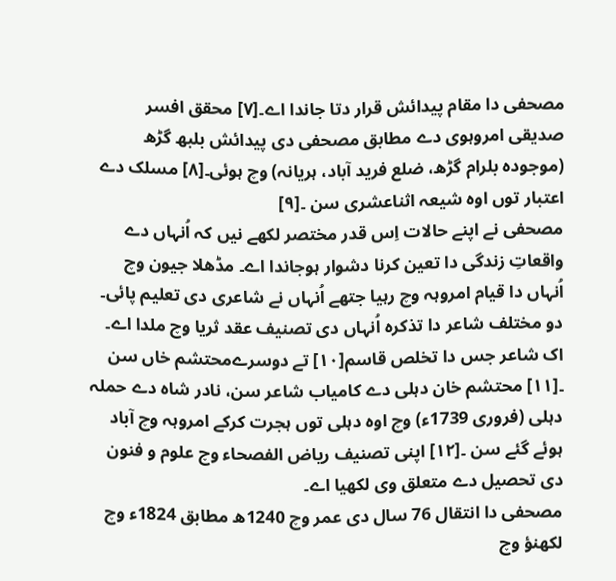مصحفی دا مقام پیدائش قرار دتا جاندا اے۔[۷] محقق افسر صدیقی امروہوی دے مطابق مصحفی دی پیدائش بلبھ گڑھ (موجودہ بلرام گڑھ، ضلع فرید آباد، ہریانہ) وچ ہوئی۔[۸] مسلک دے اعتبار توں اوہ شیعہ اثناعشری سن ۔[۹]
مصحفی نے اپنے حالات اِس قدر مختصر لکھے نيں کہ اُنہاں دے واقعاتِ زندگی دا تعین کرنا دشوار ہوجاندا اے۔ مڈھلا جیون وچ اُنہاں دا قیام امروہہ وچ رہیا جتھے اُنہاں نے شاعری دی تعلیم پائی۔ دو مختلف شاعر دا تذکرہ اُنہاں دی تصنیف عقد ثریا وچ ملدا اے۔ اک شاعر جس دا تخلص قاسم[۱۰] تے دوسرےمحتشم خاں سن ۔[۱۱] محتشم خان دہلی دے کامیاب شاعر سن، نادر شاہ دے حملہ دہلی (فروری 1739ء) وچ اوہ دہلی توں ہجرت کرکے امروہہ وچ آباد ہوئے گئے سن ۔[۱۲] اپنی تصنیف ریاض الفصحاء وچ علوم و فنون دی تحصیل دے متعلق وی لکھیا اے۔
مصحفی دا انتقال 76 سال دی عمر وچ 1240ھ مطابق 1824ء وچ لکھنؤ وچ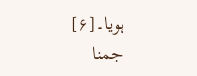ہويا۔[۶]
جمنا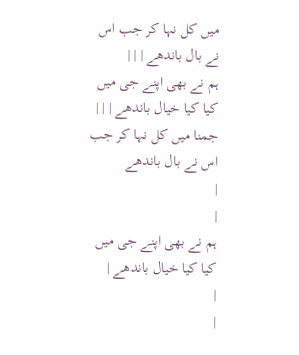میں کل نہا کر جب اس نے بال باندھے | | |
ہم نے بھی اپنے جی میں کیا کیا خیال باندھے | | |
جمنا میں کل نہا کر جب اس نے بال باندھے
|
|
ہم نے بھی اپنے جی میں کیا کیا خیال باندھے |
|
|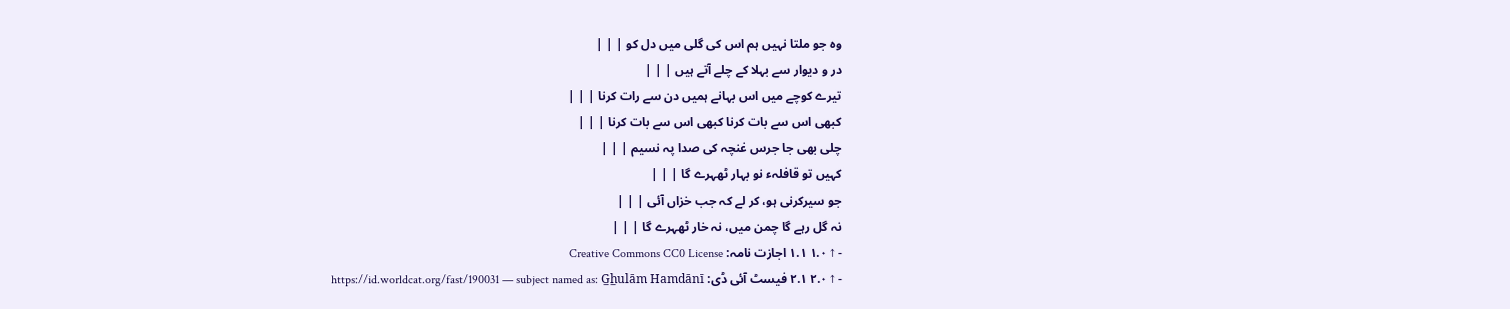وہ جو ملتا نہیں ہم اس کی گلی میں دل کو | | |
در و دیوار سے بہلا کے چلے آتے ہیں | | |
تیرے کوچے میں اس بہانے ہمیں دن سے رات کرنا | | |
کبھی اس سے بات کرنا کبھی اس سے بات کرنا | | |
چلی بھی جا جرس غنچہ کی صدا پہ نسیم | | |
کہیں تو قافلہء نو بہار ٹھہرے گا | | |
جو سیرکرنی ہو، کر لے کہ جب خزاں آئی | | |
نہ گل رہے گا چمن میں، نہ خار ٹھہرے گا | | |
- ↑ ۱.۰ ۱.۱ اجازت نامہ: Creative Commons CC0 License
- ↑ ۲.۰ ۲.۱ فیسٹ آئی ڈی: https://id.worldcat.org/fast/190031 — subject named as: G̲h̲ulām Hamdānī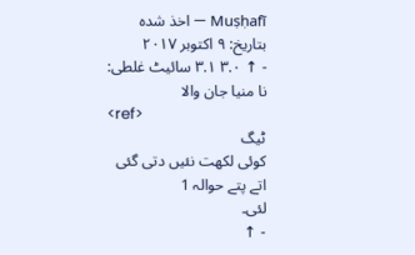Muṣḥafī — اخذ شدہ بتاریخ: ۹ اکتوبر ۲۰۱۷
- ↑ ۳.۰ ۳.۱ سائیٹ غلطی: نا منیا جان والا
<ref>
ٹیگ
کوئی لکھت نئیں دتی گئی اتے پتے حوالہ 1
لئی۔
- ↑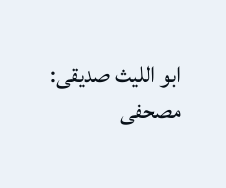ابو اللیث صدیقی: مصحفی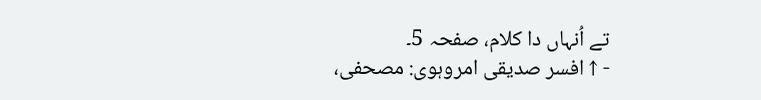تے اُنہاں دا کلام، صفحہ 5۔
- ↑ افسر صدیقی امروہوی: مصحفی،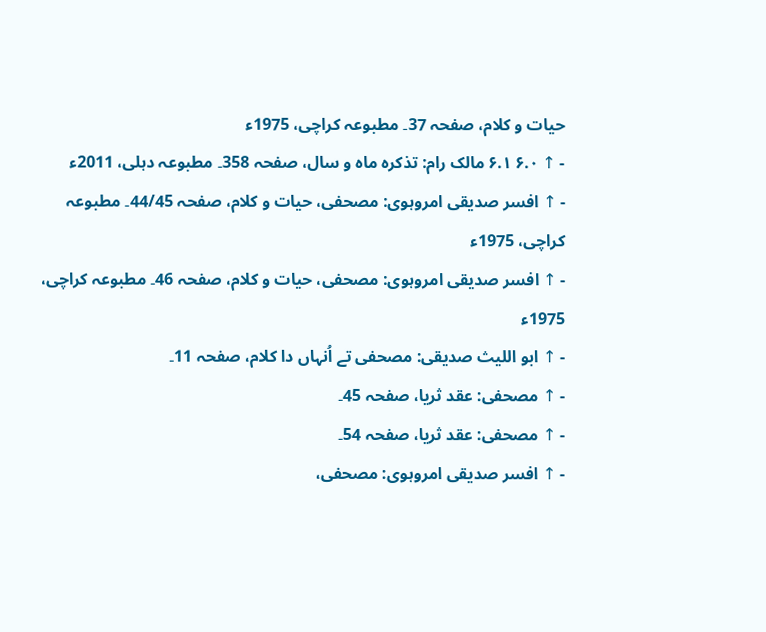حیات و کلام، صفحہ 37۔ مطبوعہ کراچی، 1975ء
- ↑ ۶.۰ ۶.۱ مالک رام: تذکرہ ماہ و سال، صفحہ 358۔ مطبوعہ دہلی، 2011ء
- ↑ افسر صدیقی امروہوی: مصحفی، حیات و کلام، صفحہ 44/45۔ مطبوعہ کراچی، 1975ء
- ↑ افسر صدیقی امروہوی: مصحفی، حیات و کلام، صفحہ 46۔ مطبوعہ کراچی، 1975ء
- ↑ ابو اللیث صدیقی: مصحفی تے اُنہاں دا کلام، صفحہ 11۔
- ↑ مصحفی: عقد ثریا، صفحہ 45۔
- ↑ مصحفی: عقد ثریا، صفحہ 54۔
- ↑ افسر صدیقی امروہوی: مصحفی،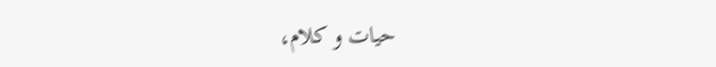حیات و کلام،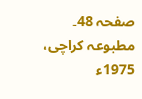صفحہ 48۔ مطبوعہ کراچی، 1975ء